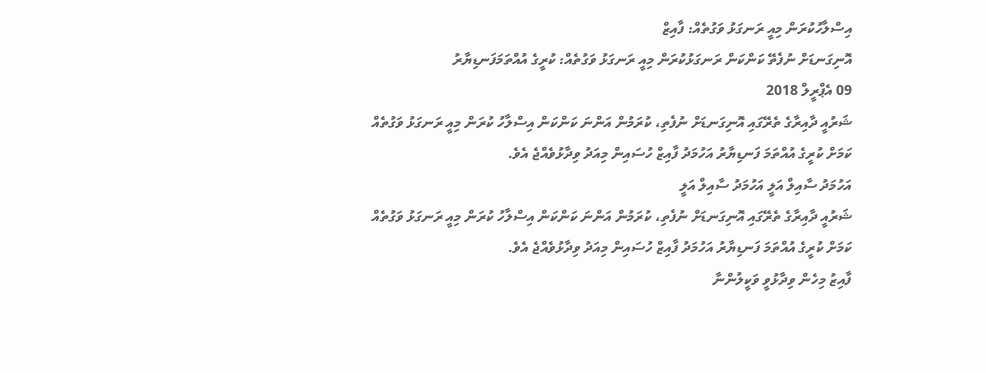އިސްލާހުކުރަން މިއީ ރަނގަޅު ވަގުތެއް: ފާއިޒް
އޮނިގަނޑަށް ނުފެތޭ ކަންކަން ރަނގަޅުކުރަން މިއީ ރަނގަޅު ވަގުތެއް: ކުރީގެ އުއްތަމަފަނޑިޔާރު
09 އެޕްރީލް 2018
ޝަރުއީ ދާއިރާގެ ތެރޭގައި އޮނިގަނޑަށް ނުފެތި، ކުރަމުން އަންނަ ކަންކަން އިސްލާހު ކުރަން މިއީ ރަނގަޅު ވަގުތެއް ކަމަށް ކުރީގެ އުއްތަމަ ފަނޑިޔާރު އަހުމަދު ފާއިޒް ހުސައިން މިއަދު ވިދާޅުވެއްޖެ އެވެ.
އަހުމަދު ސާއިލް އަލީ އަހުމަދު ސާއިލް އަލީ
ޝަރުއީ ދާއިރާގެ ތެރޭގައި އޮނިގަނޑަށް ނުފެތި، ކުރަމުން އަންނަ ކަންކަން އިސްލާހު ކުރަން މިއީ ރަނގަޅު ވަގުތެއް ކަމަށް ކުރީގެ އުއްތަމަ ފަނޑިޔާރު އަހުމަދު ފާއިޒް ހުސައިން މިއަދު ވިދާޅުވެއްޖެ އެވެ.
ފާއިޒު މިހެން ވިދާޅުވީ ވަކީލުންނާ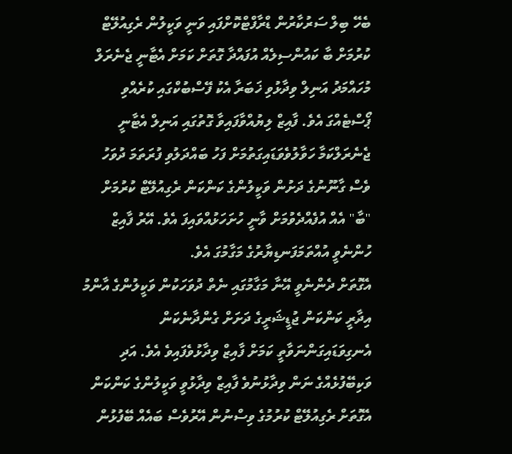ބެހޭ ބިލް ސަރުކާރުން ޑްރާފްޓްކޮށްފައި ވަނީ ވަކީލުން ރެގިއުލޭޓް ކުރުމަށް ބާ ކައުންސިލެއް އުފައްދާ ގޮތަށް ކަމަށް އެޓާނީ ޖެނެރަލް މުހައްމަދު އަނިލް ވިދާޅުވި ޚަބަރާ އެކު ފޭސްބުކްގައި ކުރެއްވި ޕޯސްޓެއްގަ އެވެ. ފާއިޒް ލިޔުއްވާފައިވާ ގޮތުގައި އަނިލް އެޓާނީ ޖެނެރަލްކަމާ ހަވާލުވެވަޑައިގަތުމަށް ފަހު ބައްދަލުވި ފުރަތަމަ ދުވަހު ވެސް ގާނޫނުގެ ދަށުން ވަކީލުންގެ ކަންކަން ރެގިއުލޭޓް ކުރުމަށް "ބާ" އެއް އުފެއްދެވުމަށް ވާނީ ހުށަހަޅުއްވައިފަ އެވެ. އޭރު ފާއިޒް ހުންނެވީ އުއްތަމަފަނޑިޔާރުގެ މަގާމުގަ އެވެ.
އެގޮތަށް ދެންނެވީ އޭނާ މަގާމުގައި ނެތް ދުވަހަކުން ވަކީލުންގެ އާންމު އިދާރީ ކަންކަން ޖުޑީޝަރީގެ ދަށަށް ގެންދާނެކަން އެނގިވަޑައިގަންނަވާތީ ކަމަށް ފާއިޒް ވިދާޅުވެފައިވެ އެވެ. އަދި ވަކިބޭފުޅެއްގެ ނަން ވިދާޅުނުވެ ފާއިޒް ވިދާޅުވީ ވަކީލުންގެ ކަންކަން އެގޮތަށް ރެގިއުލޭޓް ކުރުމުގެ ވިސްނުން އޭރުވެސް ބައެއް ބޭފުޅުން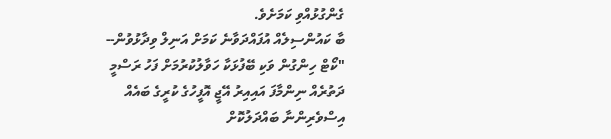ގެންގުޅުއްވި ކަމަށެވެ.
ބާ ކައުންސިލެއް އުފައްދަވާނެ ކަމަށް އަނިލް ވިދާޅުވުން--
"ކޯޓް ހިންގުން ވަކި ބޭފުޅަކާ ހަވާލުކުރުމަށް ފަހު ރަސްމީ ދަތުރެއް ނިންމާފަ އައިއިރު އޭޖީ އޮފީހުގެ ކުރީގެ ބައެއް އިސްވެރިންނާ ބައްދަލުކޮށް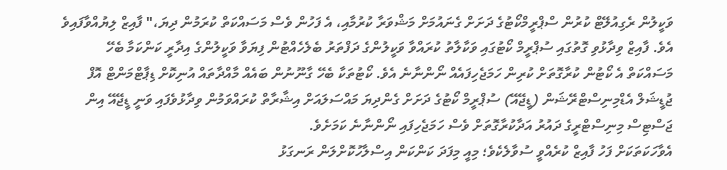ވަކީލުން ރެގިއުލޭޓް ކުރުން ސްޕްރީމްކޯޓުގެ ދަށަށް ގެނައުމަށް މަޝްވަރާ ކުރުމާއި، އެ ފަހުން ވެސް މަސައްކަތް ކުރަމުން ދިޔަ،" ފާއިޒް ލިޔުއްވާފައިވެ އެވެ. ފާއިޒް ވިދާޅުވި ގޮތުގައި ސުޕްރީމް ކޯޓުގައި ވަކާލާތު ކުރައްވާ ވަކީލުންގެ ދަފްތަރު ބެލެހެއްޓުން ފިޔަވާ ވަކީލުންގެ އިދާރީ ކަންކަމާ ބެހޭ މަސައްކަތް އެ ކޯޓުން ކުރާގޮތަށް ކުރިން ހަމަޖެހިފައެއް ނޯންނާނެ އެވެ. ކޯޓުތަކާ ބެހޭ ގާނޫނުން ބައެއް މާއްދާތައް އުނިކޮށް ޑިޕާޓްމަންޓް އޮފް ޖުޑީޝަލް އެޑްމިނިސްޓްރޭޝަން (ޑީޖޭއޭ) ސުޕްރީމް ކޯޓުގެ ދަށަށް ގެންދިޔަ މައްސަލައަށް އިޝާރާތް ކުރައްވަމުން ވިދާޅުވެފައި ވަނީ ޑީޖޭއޭ އިން ޖަސްޓިސް މިނިސްޓްރީގެ ދައުރު އަދާކުރާގޮތަށް ވެސް ހަމަޖެހިފައި ނޯންނާނެ ކަމަށެވެ.
އެވާހަކަތަކަށް ފަހު ފާއިޒް ކުރެއްވީ ސުވާލެކެވެ؛ މިއީ މިފަދަ ކަންކަން އިސްލާހުކޮށްލަން ރަނގަޅު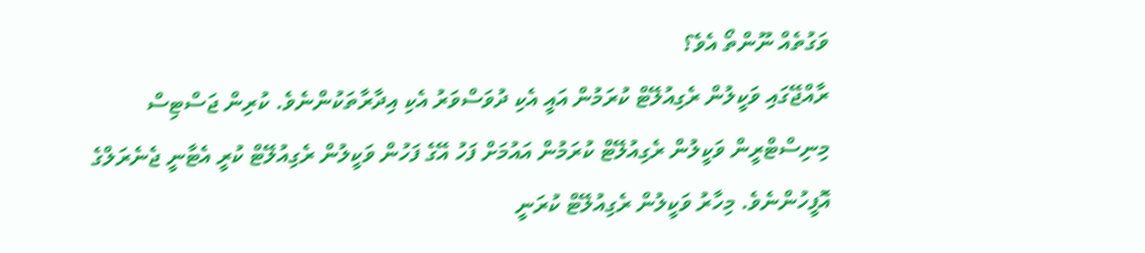ވަގުތެއް ނޫންތޯ އެވެ؟
ރާއްޖޭގައި ވަކީލުން ރެގިއުލޭޓް ކުރަމުން އައީ އެކި ދުވަސްވަރު އެކި އިދާރާތަކުންނެވެ. ކުރިން ޖަސްޓިސް މިނިސްޓްރީން ވަކީލުން ރެގިއުލޭޓް ކުރަމުން އައުމަށް ފަހު އޭގެ ފަހުން ވަކީލުން ރެގިއުލޭޓް ކުރީ އެޓާނީ ޖެނެރަލްގެ އޮފީހުންނެވެ. މިހާރު ވަކީލުން ރެގިއުލޭޓް ކުރަނީ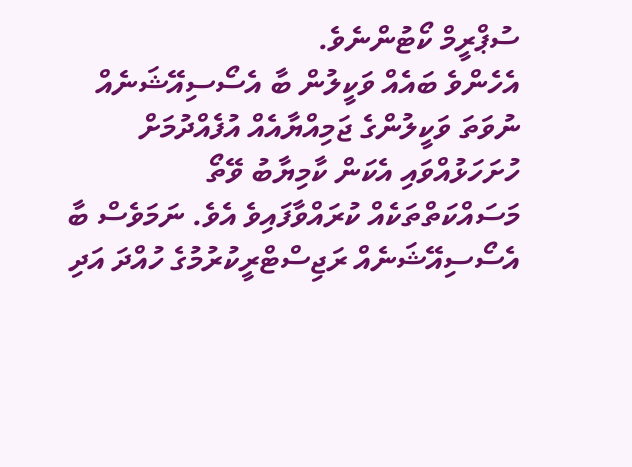ސުޕްރީމް ކޯޓުންނެވެ.
އެހެންވެ ބައެއް ވަކީލުން ބާ އެސޯސިއޭޝަނެއް ނުވަތަ ވަކީލުންގެ ޖަމިއްޔާއެއް އުފެއްދުމަށް ހުށަހަޅުއްވައި އެކަން ކާމިޔާބު ވޭތޯ މަސައްކަތްތަކެއް ކުރައްވާފައިވެ އެވެ. ނަމަވެސް ބާ އެސޯސިއޭޝަނެއް ރަޖިސްޓްރީކުރުމުގެ ހުއްދަ އަދި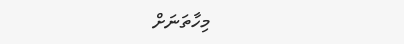މިހާތަނަށް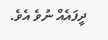ދީފައެއް ނުވެ އެވެ.